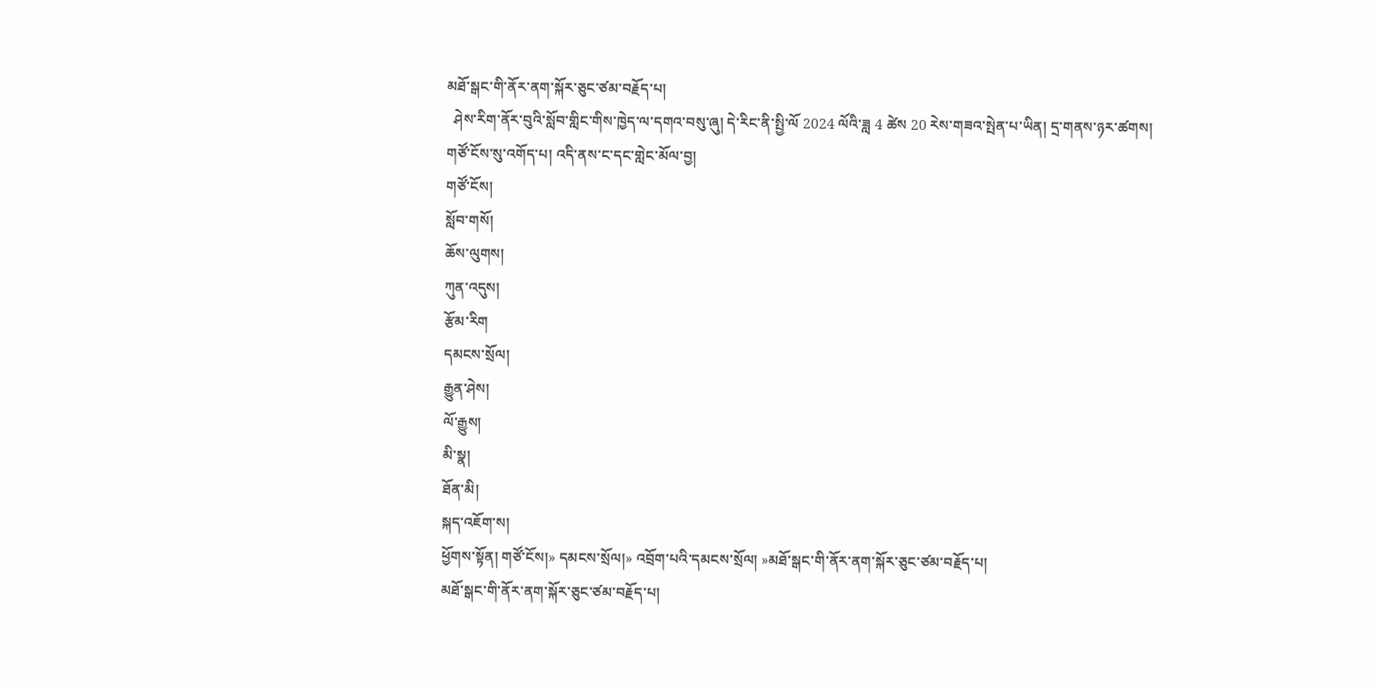མཐོ་སྒང་གི་ནོར་ནག་སྐོར་ཅུང་ཙམ་བརྗོད་པ།
  ཤེས་རིག་ནོར་བུའི་སློབ་གླིང་གིས་ཁྱེད་ལ་དགའ་བསུ་ཞུ། དེ་རིང་ནི་སྤྱི་ལོ 2024 ལོའི་ཟླ 4 ཚེས 20 རེས་གཟའ་སྤེན་པ་ཡིན། དྲ་གནས་ཉར་ཚགས།  གཙོ་ངོས་སུ་འགོད་པ། འདི་ནས་ང་དང་གླེང་མོལ་བྱ།
གཙོ་ངོས།
སློབ་གསོ།
ཆོས་ལུགས།
ཀུན་འདུས།
རྩོམ་རིག
དམངས་སྲོལ།
རྒྱུན་ཤེས།
ལོ་རྒྱུས།
མི་སྣ།
ཐོན་མི།
སྐད་འཇོག་ས།
ཕྱོགས་སྟོན། གཙོ་ངོས།» དམངས་སྲོལ།» འབྲོག་པའི་དམངས་སྲོལ། »མཐོ་སྒང་གི་ནོར་ནག་སྐོར་ཅུང་ཙམ་བརྗོད་པ།
མཐོ་སྒང་གི་ནོར་ནག་སྐོར་ཅུང་ཙམ་བརྗོད་པ།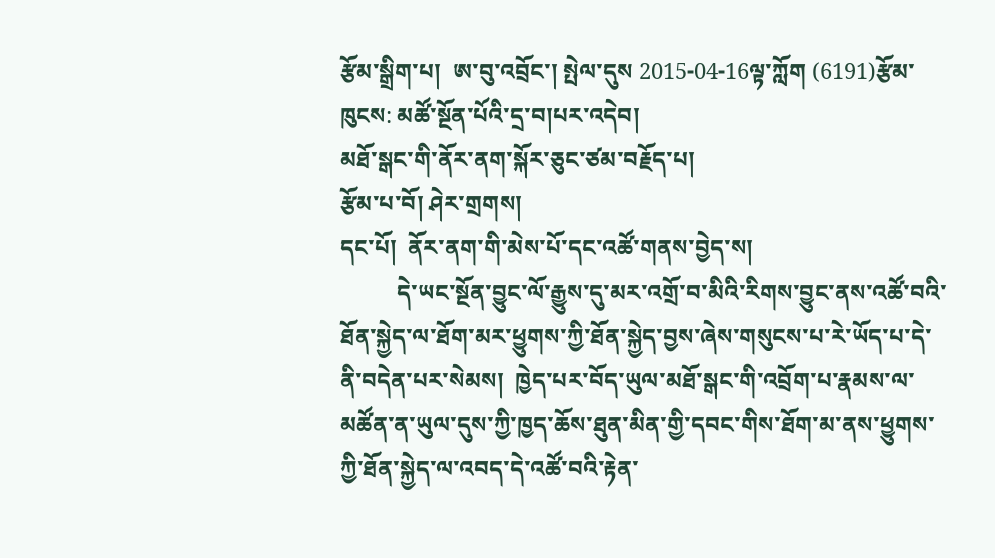རྩོམ་སྒྲིག་པ།  ཨ་བུ་འབྲོང་། སྤེལ་དུས 2015-04-16ལྟ་ཀློག (6191)རྩོམ་ཁུངས: མཚོ་སྔོན་པོའི་དྲ་བ།པར་འདེབ།
མཐོ་སྒང་གི་ནོར་ནག་སྐོར་ཅུང་ཙམ་བརྗོད་པ།
རྩོམ་པ་བོ། ཤེར་གྲགས།
དང་པོ།  ནོར་ནག་གི་མེས་པོ་དང་འཚོ་གནས་བྱེད་ས།
          དེ་ཡང་སྔོན་བྱུང་ལོ་རྒྱུས་དུ་མར་འགྲོ་བ་མིའི་རིགས་བྱུང་ནས་འཚོ་བའི་ཐོན་སྐྱེད་ལ་ཐོག་མར་ཕྱུགས་ཀྱི་ཐོན་སྐྱེད་བྱས་ཞེས་གསུངས་པ་རེ་ཡོད་པ་དེ་ནི་བདེན་པར་སེམས།  ཁྱེད་པར་བོད་ཡུལ་མཐོ་སྒང་གི་འབྲོག་པ་རྣམས་ལ་མཚོན་ན་ཡུལ་དུས་ཀྱི་ཁྱད་ཆོས་ཐུན་མིན་གྱི་དབང་གིས་ཐོག་མ་ནས་ཕྱུགས་ཀྱི་ཐོན་སྐྱེད་ལ་འབད་དེ་འཚོ་བའི་རྟེན་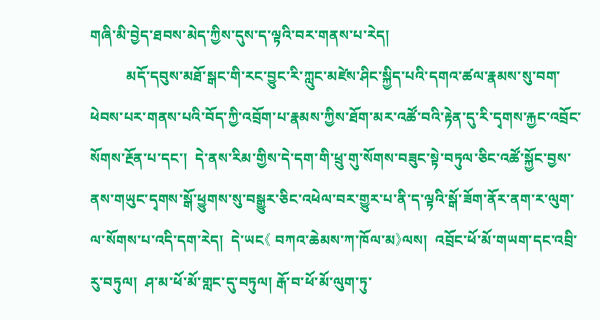གཞི་མི་བྱེད་ཐབས་མེད་ཀྱིས་དུས་ད་ལྟའི་བར་གནས་པ་རེད།
          མདོ་དབུས་མཐོ་སྒང་གི་རང་བྱུང་རི་ཀླུང་མཛེས་ཤིང་སྐྱིད་པའི་དགའ་ཚལ་རྣམས་སུ་བག་ཕེབས་པར་གནས་པའི་བོད་ཀྱི་འབྲོག་པ་རྣམས་ཀྱིས་ཐོག་མར་འཚོ་བའི་རྟེན་དུ་རི་དྭགས་རྐྱང་འབྲོང་སོགས་རྔོན་པ་དང་།  དེ་ནས་རིམ་གྱིས་དེ་དག་གི་ཕྲུ་གུ་སོགས་བཟུང་སྟེ་བཏུལ་ཅིང་འཚོ་སྐྱོང་བྱས་ནས་གཡུང་དྭགས་སྒོ་ཕྱུགས་སུ་བསྒྱུར་ཅིང་འཕེལ་བར་གྱུར་པ་ནི་ད་ལྟའི་སྒོ་ཟོག་ནོར་ནག་ར་ལུག་ལ་སོགས་པ་འདི་དག་རེད།  དེ་ཡང《 བཀའ་ཆེམས་ཀ་ཁོལ་མ》ལས།  འབྲོང་ཕོ་མོ་གཡག་དང་འབྲི་རུ་བཏུལ།  ཤ་མ་ཕོ་མོ་གླང་དུ་བཏུལ། རྒོ་བ་ཕོ་མོ་ལུག་ཏུ་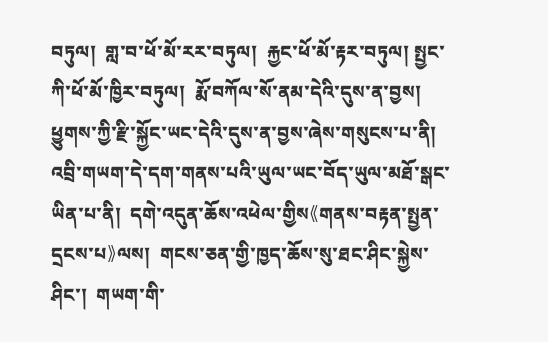བཏུལ།  གླ་བ་ཕོ་མོ་རར་བཏུལ།  རྐྱང་ཕོ་མོ་རྟར་བཏུལ། སྤྱང་ཀི་ཕོ་མོ་ཁྱིར་བཏུལ།  རྨོ་བཀོལ་སོ་ནམ་དེའི་དུས་ན་བྱས།  ཕྱུགས་ཀྱི་རྫི་སྐྱོང་ཡང་དེའི་དུས་ན་བྱས་ཞེས་གསུངས་པ་ནི། འབྲི་གཡག་དེ་དག་གནས་པའི་ཡུལ་ཡང་བོད་ཡུལ་མཐོ་སྒང་ཡིན་པ་ནི།  དགེ་འདུན་ཆོས་འཕེལ་གྱིས《གནས་བརྟན་སྤྱན་དྲངས་པ》ལས།  གངས་ཅན་གྱི་ཁྱད་ཆོས་སུ་ཐང་ཤིང་སྐྱེས་ཤིང་།  གཡག་གི་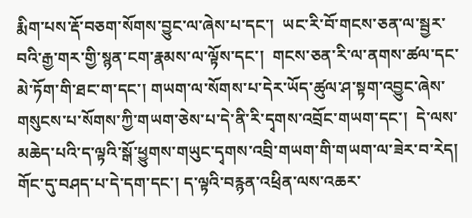རྨིག་པས་རྡོ་བཅག་སོགས་བྱུང་ལ་ཞེས་པ་དང་།  ཡང་རི་བོ་གངས་ཅན་ལ་སྦྱར་བའི་རྒྱ་གར་གྱི་སྙན་ངག་རྣམས་ལ་ལྟོས་དང་།  གངས་ཅན་རི་ལ་ནགས་ཚལ་དང་མེ་ཏོག་གི་ཐང་ག་དང་། གཡག་ལ་སོགས་པ་དེར་ཡོད་ཚུལ་ཤ་སྟག་འབྱུང་ཞེས་གསུངས་པ་སོགས་ཀྱི་གཡག་ཅེས་པ་དེ་ནི་རི་དྭགས་འབྲོང་གཡག་དང་།  དེ་ལས་མཆེད་པའི་ད་ལྟའི་སྒོ་ཕྱུགས་གཡུང་དྭགས་འབྲི་གཡག་གི་གཡག་ལ་ཟེར་བ་རེད།  གོང་དུ་བཤད་པ་དེ་དག་དང་། ད་ལྟའི་བརྙན་འཕྲིན་ལས་འཆར་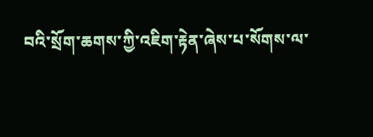བའི་སྲོག་ཆགས་ཀྱི་འཇིག་རྟེན་ཞེས་པ་སོགས་ལ་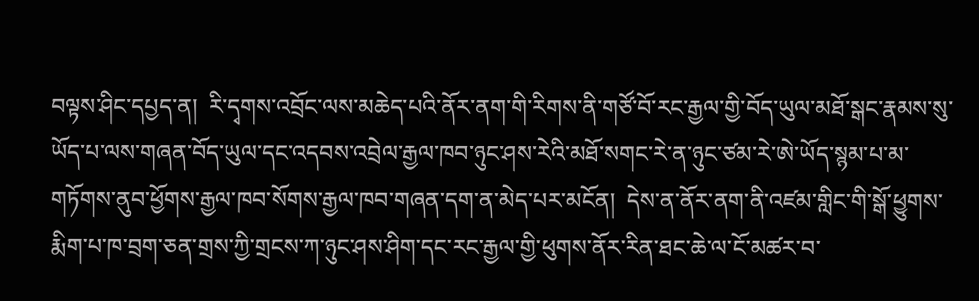བལྟས་ཤིང་དཔྱད་ན།  རི་དྭགས་འབྲོང་ལས་མཆེད་པའི་ནོར་ནག་གི་རིགས་ནི་གཙོ་བོ་རང་རྒྱལ་གྱི་བོད་ཡུལ་མཐོ་སྒང་རྣམས་སུ་ཡོད་པ་ལས་གཞན་བོད་ཡུལ་དང་འདབས་འབྲེལ་རྒྱལ་ཁབ་ཉུང་ཤས་རེའི་མཐོ་སགང་རེ་ན་ཉུང་ཙམ་རེ་ཨེ་ཡོད་སྙམ་པ་མ་གཏོགས་ནུབ་ཕྱོགས་རྒྱལ་ཁབ་སོགས་རྒྱལ་ཁབ་གཞན་དག་ན་མེད་པར་མངོན།  དེས་ན་ནོར་ནག་ནི་འཛམ་གླིང་གི་སྒོ་ཕྱུགས་རྨིག་པ་ཁ་བྲག་ཅན་གྲས་ཀྱི་གྲངས་ཀ་ཉུང་ཤས་ཤིག་དང་རང་རྒྱལ་གྱི་ཕུགས་ནོར་རིན་ཐང་ཆེ་ལ་ངོ་མཚར་བ་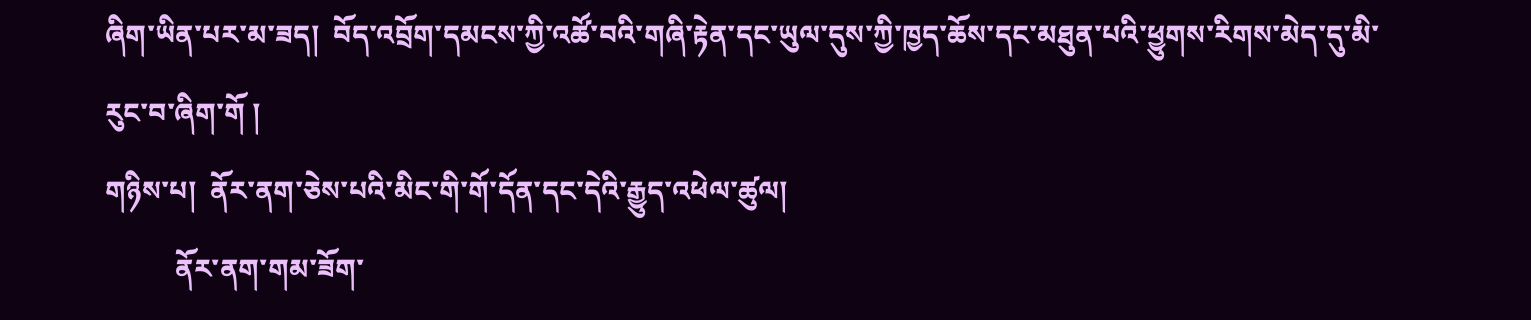ཞིག་ཡིན་པར་མ་ཟད།  བོད་འབྲོག་དམངས་ཀྱི་འཚོ་བའི་གཞི་རྟེན་དང་ཡུལ་དུས་ཀྱི་ཁྱད་ཆོས་དང་མཐུན་པའི་ཕྱུགས་རིགས་མེད་དུ་མི་རུང་བ་ཞིག་གོ །
གཉིས་པ།  ནོར་ནག་ཅེས་པའི་མིང་གི་གོ་དོན་དང་དེའི་རྒྱུད་འཕེལ་ཚུལ།
          ནོར་ནག་གམ་ཟོག་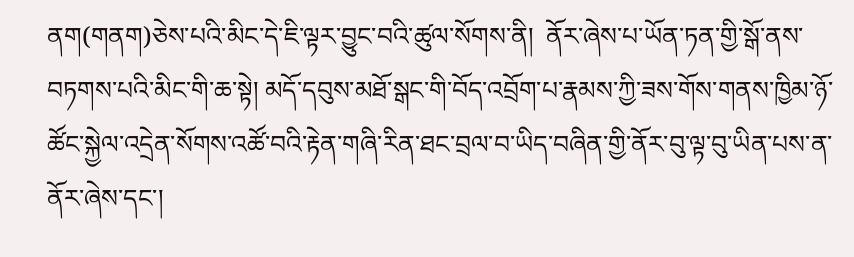ནག(གནག)ཅེས་པའི་མིང་དེ་ཇི་ལྟར་བྱུང་བའི་ཚུལ་སོགས་ནི།  ནོར་ཞེས་པ་ཡོན་ཏན་གྱི་སྒོ་ནས་བཏགས་པའི་མིང་གི་ཆ་སྟེ། མདོ་དབུས་མཐོ་སྒང་གི་བོད་འབྲོག་པ་རྣམས་ཀྱི་ཟས་གོས་གནས་ཁྱིམ་ཉོ་ཚོང་སྐྱེལ་འདྲེན་སོགས་འཚོ་བའི་རྟེན་གཞི་རིན་ཐང་བྲལ་བ་ཡིད་བཞིན་གྱི་ནོར་བུ་ལྟ་བུ་ཡིན་པས་ན་ནོར་ཞེས་དང་།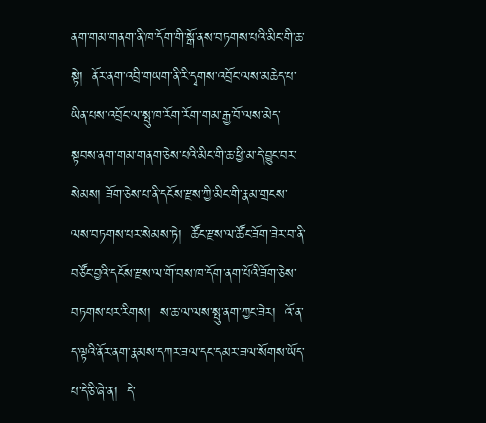ནག་གམ་གནག་ནི་ཁ་དོག་གི་སྒོ་ནས་བཏགས་པའི་མིང་གི་ཆ་སྟེ།  ནོར་ནག་འབྲི་གཡག་ནི་རི་དྭགས་འབྲོང་ལས་མཆེད་པ་ཡིན་པས་འབྲོང་ལ་སྤུ་ཁ་རོག་རོག་གམ་རྒྱ་བོ་ལས་མེད་སྟབས་ནག་གམ་གནག་ཅེས་པའི་མིང་གི་ཆ་ཕྱི་མ་དེ་བྱུང་བར་སེམས། ཟོག་ཅེས་པ་ནི་དངོས་རྫས་ཀྱི་མིང་གི་རྣམ་གྲངས་ལས་བཏགས་པར་སེམས་ཏེ།  ཚོང་རྫས་ལ་ཚོང་ཟོག་ཟེར་བ་ནི་བཙོང་བྱའི་དངོས་རྫས་ལ་གོ་བས་ཁ་དོག་ནག་པོའི་ཟོག་ཅེས་བཏགས་པར་རིགས།  ས་ཆ་ལ་ལས་སྤུ་ནག་ཀྱང་ཟེར།  འོ་ན་ད་ལྟའི་ནོར་ནག་རྣམས་དཀར་ཟལ་དང་དམར་ཟལ་སོགས་ཡོད་པ་དེ་ཅི་ཞེ་ན།  དེ་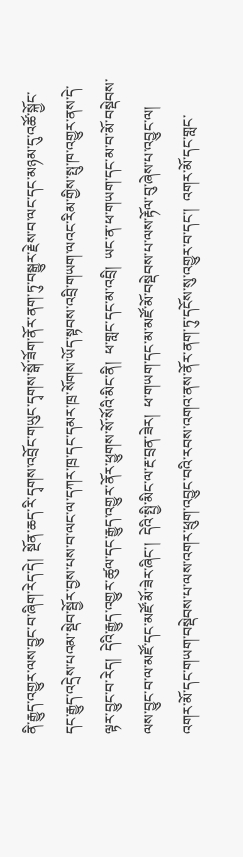ནི་རྒྱུད་འགྱུར་ལས་བྱུང་བ་ཞིག་རེད་དེ།  སྔོན་ཆད་རི་དྭགས་འབྲོང་གཡུང་དྭགས་སྒོ་ཟོག་ནོར་ནག་ཏུ་བསྒྱུར་རྗེས་བ་ལང་དང་མཉམ་དུ་འཚོ་སྐྱོང་དང་རྒྱུད་འདྲེས་པའམ་སྡེབ་སྦྱོར་བྱས་པས་བ་ལང་ལ་དཀར་ཁྲ་དང་དམར་ཁྲ་སོགས་ཡོད་སྟབས་འབྲི་གཡག་ལའང་རིམ་གྱིས་སྤུ་ཁ་འགྱུར་ནས་དེ་ལྟར་བྱུང་བ་རེད།  དེའི་རྒྱུད་འགྱུར་ཚུལ་དང་རྒྱུད་འགྱུར་ནོར་ཕྱུགས་སོ་སོའི་མིང་ནི།  ཕ་གླང་དང་མ་འབྲི།  ཡང་ན་ཕ་གཡག་དང་མ་བ་མོ་བསྡེབས་ལས་བྱུང་བ་ལ་མཛོ་དང་མཛོ་མོ་ཟེར་ཞིང་།  དེའི་སྤྱི་མིང་ལ་རྔ་བྲན་ཟེར།  ཕ་གཡག་དང་མ་མཛོ་མོ་བསྡེབས་པ་ལས་རྟོལ་བུ་ཞེས་པ་འབྱུང་ལ། འགར་མོ་དང་གཡག་བསྡེབས་པ་ལས་འགར་ཕྲུག་འབྱུང་བའི་རབས་འགའ་ནས་ནོར་ནག་ཏུ་དངོས་སུ་འགྱུར་བ་དང་།  འགར་མོ་དང་གླང་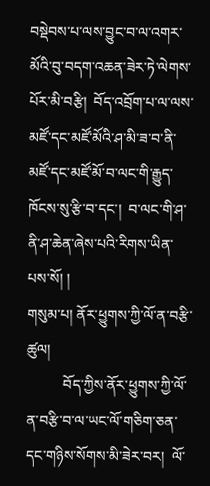བསྡེབས་པ་ལས་བྱུང་བ་ལ་འགར་མོའི་བུ་བདག་འཆན་ཟེར་ཏེ་ལེགས་པོར་མི་བརྩི།  བོད་འབྲོག་པ་ལ་ལས་མཛོ་དང་མཛོ་མོའི་ཤ་མི་ཟ་བ་ནི་མཛོ་དང་མཛོ་མོ་བ་ལང་གི་རྒྱུད་ཁོངས་སུ་རྩི་བ་དང་།  བ་ལང་གི་ཤ་ནི་ཤ་ཆེན་ཞེས་པའི་རིགས་ཡིན་པས་སོ། །
གསུམ་པ། ནོར་ཕྱུགས་ཀྱི་ལོ་ན་བརྩི་ཚུལ།
          བོད་ཀྱིས་ནོར་ཕྱུགས་ཀྱི་ལོ་ན་བརྩི་བ་ལ་ཡང་ལོ་གཅིག་ཅན་དང་གཉིས་སོགས་མི་ཟེར་བར།  ལོ་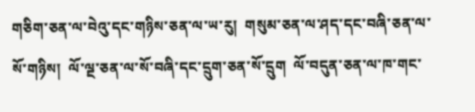གཅིག་ཅན་ལ་བེའུ་དང་གཉིས་ཅན་ལ་ཡ་རུ།  གསུམ་ཅན་ལ་ཤད་དང་བཞི་ཅན་ལ་སོ་གཉིས།  ལོ་ལྔ་ཅན་ལ་སོ་བཞི་དང་དྲུག་ཅན་སོ་དྲུག  ལོ་བདུན་ཅན་ལ་ཁ་གང་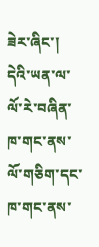ཟེར་ཞིང་། དེའི་ཡན་ལ་ལོ་རེ་བཞིན་ཁ་གང་ནས་ལོ་གཅིག་དང་ཁ་གང་ནས་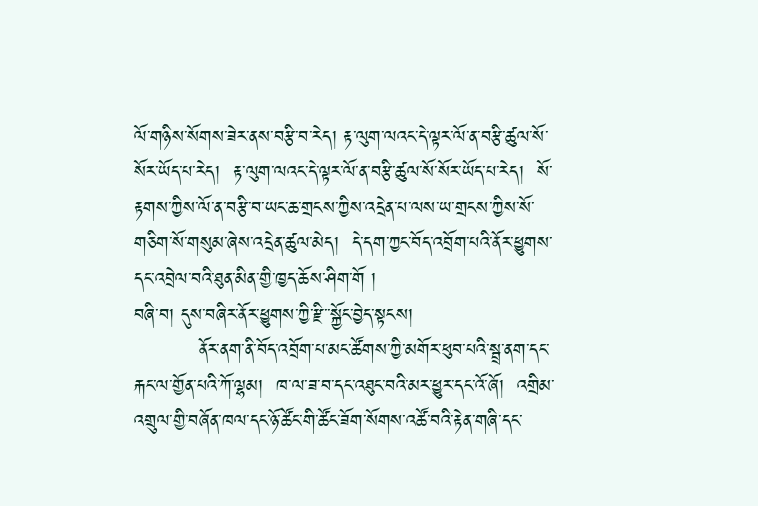ལོ་གཉིས་སོགས་ཟེར་ནས་བརྩི་བ་རེད། རྟ་ལུག་ལའང་དེ་ལྟར་ལོ་ན་བརྩི་ཚུལ་སོ་སོར་ཡོད་པ་རེད།  རྟ་ལུག་ལའང་དེ་ལྟར་ལོ་ན་བརྩི་ཚུལ་སོ་སོར་ཡོད་པ་རེད།  སོ་རྟགས་ཀྱིས་ལོ་ན་བརྩི་བ་ཡང་ཆ་གྲངས་ཀྱིས་འདྲེན་པ་ལས་ཡ་གྲངས་ཀྱིས་སོ་གཅིག་སོ་གསུམ་ཞེས་འདྲེན་ཚུལ་མེད།  དེ་དག་ཀྱང་བོད་འབྲོག་པའི་ནོར་ཕྱུགས་དང་འབྲེལ་བའི་ཐུན་མིན་གྱི་ཁྱད་ཆོས་ཤིག་གོ །
བཞི་བ། དུས་བཞིར་ནོར་ཕྱུགས་ཀྱི་རྫི་་སྐྱོང་བྱེད་སྟངས།
          ནོར་ནག་ནི་བོད་འབྲོག་པ་མང་ཚོགས་ཀྱི་མགོར་ཕུབ་པའི་སྦྲ་ནག་དང་རྐང་ལ་གྱོན་པའི་ཀོ་ལྷམ།  ཁ་ལ་ཟ་བ་དང་འཐུང་བའི་མར་ཕྱུར་དང་འོ་ཞོ།  འགྲིམ་འགྲུལ་གྱི་བཞོན་ཁལ་དང་ཉོ་ཚོང་གི་ཚོང་ཟོག་སོགས་འཚོ་བའི་རྟེན་གཞི་དང་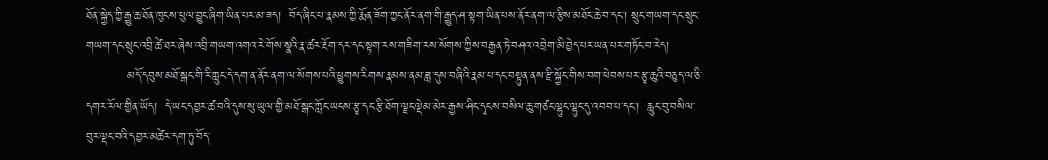ཐོན་སྐྱེད་ཀྱི་རྒྱུ་ཆ་ཐོན་ཁུངས་ཕུལ་བྱུང་ཞིག་ཡིན་པར་མ་ཟད།  བོད་ཞིང་པ་རྣམས་ཀྱི་རྨོན་ཟོག་ཀྱང་ནོར་ནག་གི་རྒྱུད་ཤ་སྟག་ཡིན་པས་ནོར་ནག་ལ་རྩིས་མཐོང་ཆེ་བ་དང་། སྲུང་གཡག་དང་སྲུང་གཡག་དང་སྲུང་འབྲི་ཚེ་ཐར་ཞེས་འབྲི་གཡག་འགའ་རེ་གོས་སྣའི་རྣ་ཚར་རྔོག་དར་དང་སྟག་རས་གཟིག་རས་སོགས་ཀྱིས་བརྒྱན་ཏེ་བཤའ་འབྲེག་མི་བྱེད་པར་ཡན་པར་གཏོང་བ་རེད།
          མདོ་དབུས་མཐོ་སྒང་གི་རི་ཀླུང་དེ་དག་ན་ནོར་ནག་ལ་སོགས་པའི་ཕྱུགས་རིགས་རྣམས་ནམ་ཟླ་དུས་བཞིའི་རྣམ་པ་དང་བསྟུན་ནས་རྫི་སྐྱོང་གིས་བག་ཕེབས་པར་རྩྭ་ཆུའི་བཅུད་ལ་ཅི་དགར་རོལ་གྱིན་ཡོད།  དེ་ཡང་དབྱར་ཚ་བའི་དུས་སུ་ཡུལ་གྱི་མཐོ་སྒང་ཀློང་ཡངས་རྩྭ་དང་རྩི་ཐོག་ལྗང་ལྡེམ་མེར་རྒྱས་ཤིང་དྭངས་བསིལ་ཆུ་གཙང་ལྷུང་ལྷུང་དུ་འབབ་པ་དང་།  རླུང་བུ་བསིལ་བུར་ལྡང་བའི་དབྱར་མཚེར་དག་ཏུ་བོད་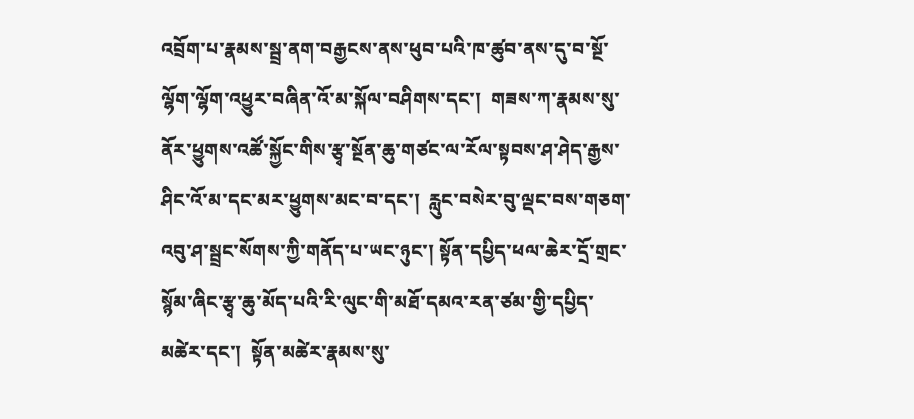འབྲོག་པ་རྣམས་སྦྲ་ནག་བརྒྱངས་ནས་ཕུབ་པའི་ཁ་ཚུབ་ནས་དུ་བ་སྔོ་ལྷོག་ལྷོག་འཕྱུར་བཞིན་འོ་མ་སྐོལ་བཤིགས་དང་།  གཟས་ཀ་རྣམས་སུ་ནོར་ཕྱུགས་འཚོ་སྐྱོང་གིས་རྩྭ་སྔོན་ཆུ་གཙང་ལ་རོལ་སྟབས་ཤ་ཤེད་རྒྱས་ཤིང་འོ་མ་དང་མར་ཕྱུགས་མང་བ་དང་།  རླུང་བསེར་བུ་ལྡང་བས་གཅག་འབུ་ཤ་སྦྲང་སོགས་ཀྱི་གནོད་པ་ཡང་ཉུང་། སྟོན་དཔྱིད་ཕལ་ཆེར་དྲོ་གྲང་སྙོམ་ཞིང་རྩྭ་ཆུ་མོད་པའི་རི་ལུང་གི་མཐོ་དམའ་རན་ཙམ་གྱི་དཔྱིད་མཚེར་དང་།  སྟོན་མཚེར་རྣམས་སུ་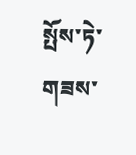སྤོས་ཏེ་གཟས་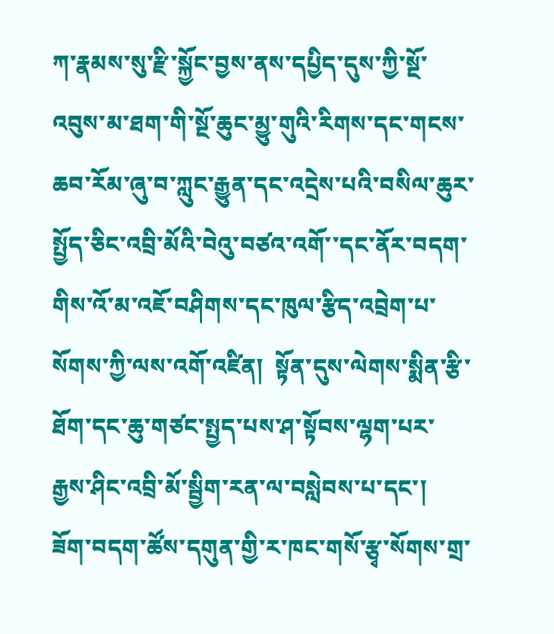ཀ་རྣམས་སུ་རྫི་སྐྱོང་བྱས་ནས་དཔྱིད་དུས་ཀྱི་སྔོ་འབུས་མ་ཐག་གི་སྔོ་ཆུང་མྱུ་གུའི་རིགས་དང་གངས་ཆབ་རོམ་ཞུ་བ་ཀླུང་རྒྱུན་དང་འདྲེས་པའི་བསིལ་ཆུར་སྤྱོད་ཅིང་འབྲི་མོའི་བེའུ་བཙའ་འགོ་་དང་ནོར་བདག་གིས་འོ་མ་འཇོ་བཤིགས་དང་ཁུལ་རྩིད་འབྲེག་པ་སོགས་ཀྱི་ལས་འགོ་འཛིན།  སྟོན་དུས་ལེགས་སྨིན་རྩི་ཐོག་དང་ཆུ་གཙང་སྤྱད་པས་ཤ་སྟོབས་ལྷག་པར་རྒྱས་ཤིང་འབྲི་མོ་སྦྱིག་རན་ལ་བསླེབས་པ་དང་།  ཟོག་བདག་ཚོས་དགུན་གྱི་ར་ཁང་གསོ་རྩྭ་སོགས་གྲ་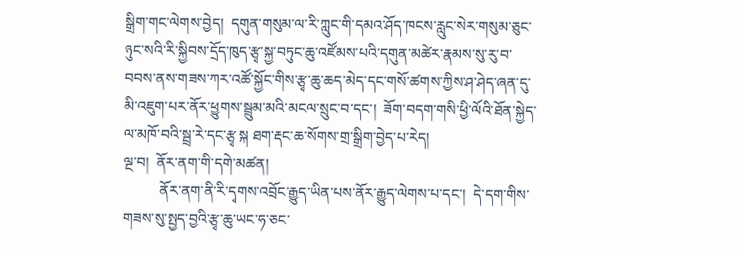སྒྲིག་གང་ལེགས་བྱེད།  དགུན་གསུམ་ལ་རི་ཀླུང་གི་དམའ་ཤོད་ཁངས་རླུང་སེར་གསུམ་ཅུང་ཉུང་སའི་རི་སྐྱིབས་དྲོད་ཁུད་རྩྭ་སྐྱ་བཏུང་ཆུ་འཛོམས་པའི་དགུན་མཚེར་རྣམས་སུ་རུ་བ་བབས་ནས་གཟས་ཀར་འཚོ་སྐྱོང་གིས་རྩྭ་ཆུ་ཆད་མེད་དང་གསོ་ཚགས་ཀྱིས་ཤ་ཤེད་ཞན་དུ་མི་འཇུག་པར་ནོར་ཕྱུགས་སྦྲུམ་མའི་མངལ་སྲུང་བ་དང་།  ཟོག་བདག་གསི་ཕྱི་ལོའི་ཐོན་སྐྱེད་ལ་མཁོ་བའི་སྦྲ་རེ་དང་རྩྭ སྐ ཐག་རྡང་ཆ་སོགས་གྲ་སྒྲིག་བྱེད་པ་རེད།
ལྔ་བ།  ནོར་ནག་གི་དགེ་མཚན།
          ནོར་ནག་ནི་རི་དྭགས་འབྲོང་རྒྱུད་ཡིན་པས་ནོར་རྒྱུད་ལེགས་པ་དང་།  དེ་དག་གིས་གཟས་སུ་སྤྱད་བྱའི་རྩྭ་ཆུ་ཡང་ཧ་ཅང་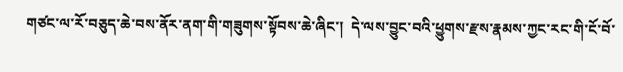གཙང་ལ་རོ་བཅུད་ཆེ་བས་ནོར་ནག་གི་གཟུགས་སྟོབས་ཆེ་ཞིང་།  དེ་ལས་བྱུང་བའི་ཕྱུགས་རྫས་རྣམས་ཀྱང་རང་གི་ངོ་བོ་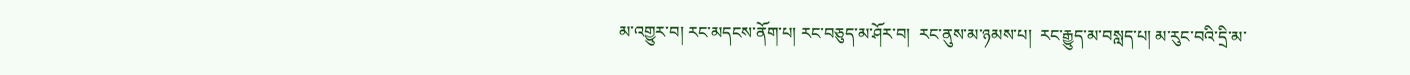མ་འགྱུར་བ། རང་མདངས་ནོག་པ། རང་བཅུད་མ་ཤོར་བ།  རང་ནུས་མ་ཉམས་པ།  རང་རྒྱུད་མ་བསླད་པ། མ་རུང་བའི་དྲི་མ་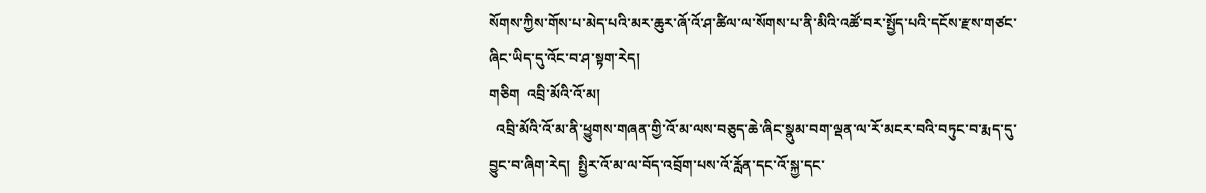སོགས་ཀྱིས་གོས་པ་མེད་པའི་མར་ཆུར་ཞོ་འོ་ཤ་ཚིལ་ལ་སོགས་པ་ནི་མིའི་འཚོ་བར་སྤྱོད་པའི་དངོས་རྫས་གཙང་ཞིང་ཡིད་དུ་འོང་བ་ཤ་སྟག་རེད།
གཅིག  འབྲི་མོའི་འོ་མ།
  འབྲི་མོའི་འོ་མ་ནི་ཕྱུགས་གཞན་གྱི་འོ་མ་ལས་བཅུད་ཆེ་ཞིང་སྣུམ་བག་ལྡན་ལ་རོ་མངར་བའི་བཏུང་བ་རྨད་དུ་བྱུང་བ་ཞིག་རེད།  སྤྱིར་འོ་མ་ལ་བོད་འབྲོག་པས་འོ་རློན་དང་འོ་སྐྱ་དང་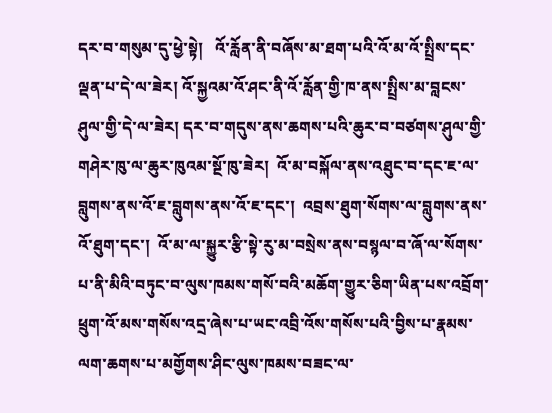དར་བ་གསུམ་དུ་ཕྱེ་སྟེ།   འོ་རློན་ནི་བཞོས་མ་ཐག་པའི་འོ་མ་འོ་སྤྲིས་དང་ལྡན་པ་དེ་ལ་ཟེར། འོ་སྐྱའམ་འོ་ཤང་ནི་འོ་རློན་གྱི་ཁ་ནས་སྤྲིས་མ་བླངས་ཤུལ་གྱི་དེ་ལ་ཟེར། དར་བ་གདུས་ནས་ཆགས་པའི་ཆུར་བ་བཙགས་ཤུལ་གྱི་གཤེར་ཁུ་ལ་ཆུར་ཁུའམ་སྔོ་ཁུ་ཟེར།  འོ་མ་བསྐོལ་ནས་འཐུང་བ་དང་ཇ་ལ་བླུགས་ནས་འོ་ཇ་བླུགས་ནས་འོ་ཇ་དང་།  འབྲས་ཐུག་སོགས་ལ་བླུགས་ནས་འོ་ཐུག་དང་།  འོ་མ་ལ་སྐྱུར་རྩི་སྟེ་རུ་མ་བསྲེས་ནས་བསྙལ་བ་ཞོ་ལ་སོགས་པ་ནི་མིའི་བཏུང་བ་ལུས་ཁམས་གསོ་བའི་མཆོག་གྱུར་ཅིག་ཡིན་པས་འབྲོག་ཕྲུག་འོ་མས་གསོས་འདྲ་ཞེས་པ་ཡང་འབྲི་འོས་གསོས་པའི་བྱིས་པ་རྣམས་ལག་ཆགས་པ་མགྱོགས་ཤིང་ལུས་ཁམས་བཟང་ལ་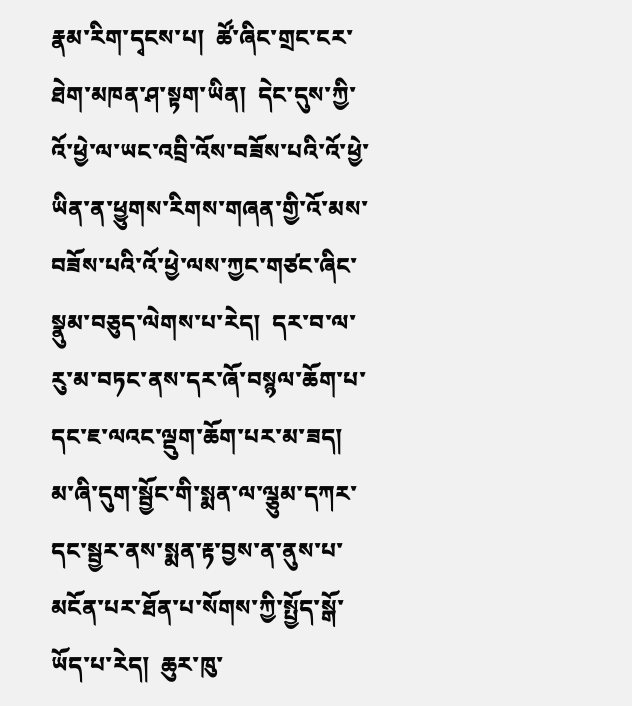རྣམ་རིག་དྭངས་པ།  ཚོ་ཞིང་གྲང་ངར་ཐེག་མཁན་ཤ་སྟག་ཡིན།  དེང་དུས་ཀྱི་འོ་ཕྱེ་ལ་ཡང་འབྲི་འོས་བཟོས་པའི་འོ་ཕྱེ་ཡིན་ན་ཕྱུགས་རིགས་གཞན་གྱི་འོ་མས་བཟོས་པའི་འོ་ཕྱེ་ལས་ཀྱང་གཙང་ཞིང་སྣུམ་བཅུད་ལེགས་པ་རེད།  དར་བ་ལ་རུ་མ་བཏང་ནས་དར་ཞོ་བསྙལ་ཆོག་པ་དང་ཇ་ལའང་ལྡུག་ཆོག་པར་མ་ཟད།  མ་ཞི་དུག་སྦྱོང་གི་སྨན་ལ་ལྕུམ་དཀར་དང་སྦྱར་ནས་སྨན་རྟ་བྱས་ན་ནུས་པ་མངོན་པར་ཐོན་པ་སོགས་ཀྱི་སྤྱོད་སྒོ་ཡོད་པ་རེད།  ཆུར་ཁུ་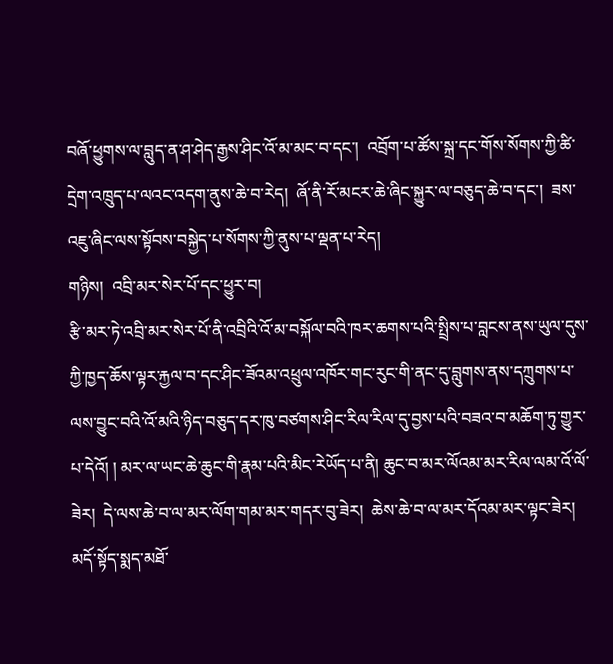བཞོ་ཕྱུགས་ལ་བླུད་ན་ཤ་ཤེད་རྒྱས་ཤིང་འོ་མ་མང་བ་དང་།  འབྲོག་པ་ཚོས་སྐྲ་དང་གོས་སོགས་ཀྱི་ཚི་དྲེག་འཁྲུད་པ་ལའང་འདག་ནུས་ཆེ་བ་རེད།  ཞོ་ནི་རོ་མངར་ཆེ་ཞིང་སྐྱུར་ལ་བཅུད་ཆེ་བ་དང་།  ཟས་འཇུ་ཞིང་ལས་སྟོབས་བསྐྱེད་པ་སོགས་ཀྱི་ནུས་པ་ལྡན་པ་རེད།
གཉིས།  འབྲི་མར་སེར་པོ་དང་ཕྱུར་བ།
རྩི་མར་ཏེ་འབྲི་མར་སེར་པོ་ནི་འབྲིའི་འོ་མ་བསྐོལ་བའི་ཁར་ཆགས་པའི་སྤྲིས་པ་བླངས་ནས་ཡུལ་དུས་ཀྱི་ཁྱད་ཆོས་ལྟར་རྐྱལ་བ་དང་ཤིང་ཟོའམ་འཕྲུལ་འཁོར་གང་རུང་གི་ནང་དུ་བླུགས་ནས་དཀྲུགས་པ་ལས་བྱུང་བའི་འོ་མའི་ཉིད་བཅུད་དར་ཁུ་བཙགས་ཤིང་རིལ་རིལ་དུ་བྱས་པའི་བཟའ་བ་མཆོག་ཏུ་གྱུར་པ་དེའོ། ། མར་ལ་ཡང་ཆེ་ཆུང་གི་རྣམ་པའི་མིང་རེཡོད་པ་ནི། ཆུང་བ་མར་ལོའམ་མར་རིལ་ལམ་འོ་ལོ་ཟེར།  དེ་ལས་ཆེ་བ་ལ་མར་ལོག་གམ་མར་གདར་བུ་ཟེར།  ཆེས་ཆེ་བ་ལ་མར་དོའམ་མར་ལྟང་ཟེར།  མདོ་སྟོད་སྨད་མཐོ་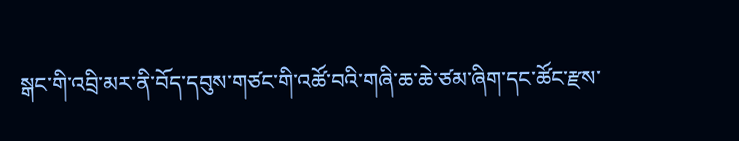སྒང་གི་འབྲི་མར་ནི་བོད་དབུས་གཙང་གི་འཚོ་བའི་གཞི་ཆ་ཆེ་ཙམ་ཞིག་དང་ཚོང་རྫས་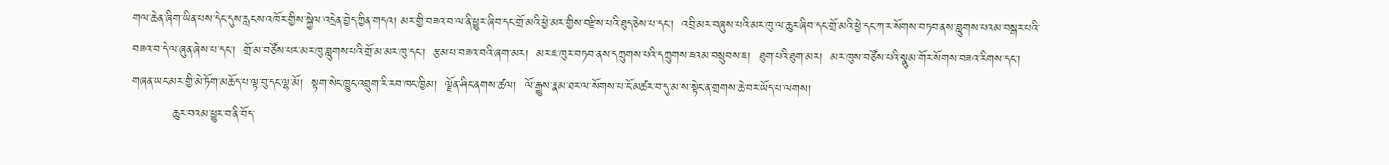གལ་ཆེན་ཞིག་ཡིན་པས་དེང་དུས་རླངས་འཁོར་གྱིས་སྐྱེལ་འདྲེན་བྱེད་ཀྱིན་གདའ། མར་གྱི་བཟའ་བ་ལ་ནི་ཕྱུར་ཞིབ་དང་གྲོ་མའི་ཕྱེ་མར་གྱིས་བརྫིས་པའི་ཐུད་ཅེས་པ་དང་།  འབྲི་མར་བཞུས་པའི་མར་ཁུ་ལ་ཆུར་ཞིབ་དང་གྲོ་མའི་ཕྱེ་དང་ཀ་ར་སོགས་བཏབ་ནས་བླུགས་པའམ་བསྒར་པའི་བཟའ་བ་དེ་ལ་ཞུན་ཞེས་པ་དང་།  གྲོ་མ་བཙོས་པར་མར་ཁུ་བླུགས་པའི་གྲོ་མ་མར་ཁུ་དང་།  རྩམ་པ་བཟའ་བའི་ཞག་མར།  མར་ཇ་ཁུར་བཏབ་ནས་དཀྲུགས་པའི་དཀྲུགས་ཇའམ་བསྲུབས་ཇ།  ཐུག་པའི་ཐུག་མར།  མར་ཁུས་བཙོས་པའི་སྣུམ་གོར་སོགས་བཟའ་རིགས་དང་།  གཞན་ཡང་མར་གྱི་མེ་ཏོག་མཆོད་པ་ལྟ་བུ་དང་ལྷ་མོ།  སྟག་སེང་ཁྱུང་འབྲུག་རི་རབ་ཁང་ཁྱིམ།  ལྗོན་ཤིང་ནགས་ཚལ།  ལོ་རྒྱུས་རྣམ་ཐར་ལ་སོགས་པ་ངོ་མཚར་བ་དུ་མ་ས་སྟེང་ན་གྲགས་ཆེ་བར་ཡོད་པ་ལགས།
          ཆུར་བའམ་ཕྱུར་བ་ནི་བོད་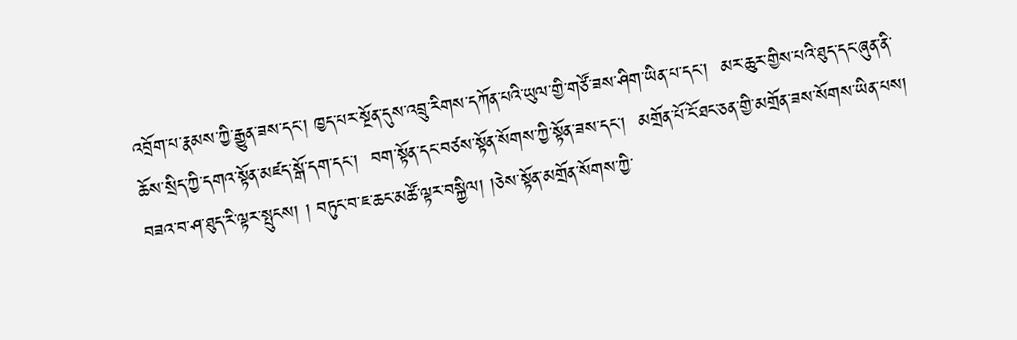འབྲོག་པ་རྣམས་ཀྱི་རྒྱུན་ཟས་དང་། ཁྱད་པར་སྔོན་དུས་འབྲུ་རིགས་དཀོན་པའི་ཡུལ་གྱི་གཙོ་ཟས་ཤིག་ཡིན་པ་དང་།  མར་ཆུར་གྱིས་པའི་ཐུད་དང་ཞུན་ནི་ཆོས་སྲིད་ཀྱི་དགའ་སྟོན་མཛད་སྒོ་དག་དང་།  བག་སྟོན་དང་བཙས་སྟོན་སོགས་ཀྱི་སྟོན་ཟས་དང་།  མགྲོན་པོ་ངོ་ཐང་ཅན་གྱི་མགྲོན་ཟས་སོགས་ཡིན་པས།  བཟའ་བ་ཤ་ཐུད་རི་ལྟར་སྤུངས། ། བཏུང་བ་ཇ་ཆང་མཚོ་ལྟར་བསྐྱིལ། །ཅེས་སྟོན་མགྲོན་སོགས་ཀྱི་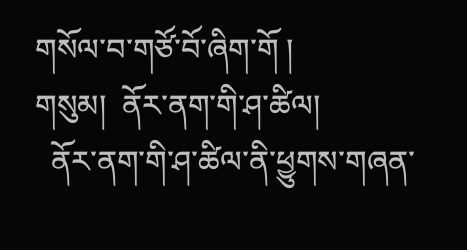གསོལ་བ་གཙོ་བོ་ཞིག་གོ །
གསུམ།  ནོར་ནག་གི་ཤ་ཚིལ།
  ནོར་ནག་གི་ཤ་ཚིལ་ནི་ཕྱུགས་གཞན་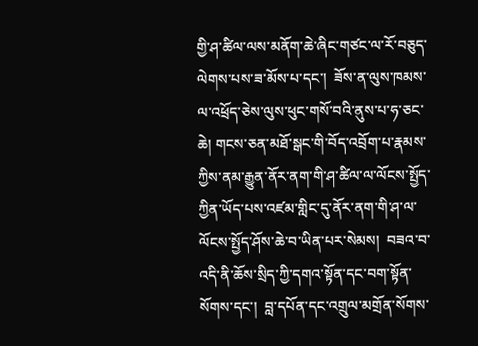གྱི་ཤ་ཚིལ་ལས་མནོག་ཆེ་ཞིང་གཙང་ལ་རོ་བཅུད་ལེགས་པས་ཟ་མོས་པ་དང་།  ཟོས་ན་ལུས་ཁམས་ལ་འཕྲོད་ཅེས་ལུས་ཕུང་གསོ་བའི་ནུས་པ་ཧ་ཅང་ཆེ། གངས་ཅན་མཐོ་སྒང་གི་བོད་འབྲོག་པ་རྣམས་ཀྱིས་ནམ་རྒྱུན་ནོར་ནག་གི་ཤ་ཚིལ་ལ་ལོངས་སྤྱོད་ཀྱིན་ཡོད་པས་འཛམ་གླིང་དུ་ནོར་ནག་གི་ཤ་ལ་ལོངས་སྤྱོད་ཤོས་ཆེ་བ་ཡིན་པར་སེམས།  བཟའ་བ་འདི་ནི་ཆོས་སྲིད་ཀྱི་དགའ་སྟོན་དང་བག་སྟོན་སོགས་དང་།  བླ་དཔོན་དང་འགྲུལ་མགྲོན་སོགས་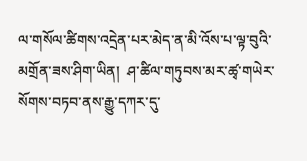ལ་གསོལ་ཚིགས་འདྲེན་པར་མེད་ན་མི་འོས་པ་ལྟ་བུའི་མགྲོན་ཟས་ཤིག་ཡིན།  ཤ་ཚིལ་གཏུབས་མར་ཚྭ་གཡེར་སོགས་བཏབ་ནས་རྒྱུ་དཀར་དུ་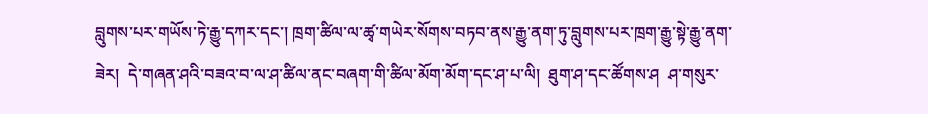བླུགས་པར་གཡོས་ཏེ་རྒྱུ་དཀར་དང་། ཁྲག་ཚིལ་ལ་ཚྭ་གཡེར་སོགས་བཏབ་ནས་རྒྱུ་ནག་ཏུ་བླུགས་པར་ཁྲག་རྒྱུ་སྟེ་རྒྱུ་ནག་ཟེར།  དེ་གཞན་ཤའི་བཟའ་བ་ལ་ཤ་ཚིལ་ནང་བཞག་གི་ཚིལ་མོག་མོག་དང་ཤ་པ་ལི།  ཐུག་ཤ་དང་ཚོགས་ཤ  ཤ་གསུར་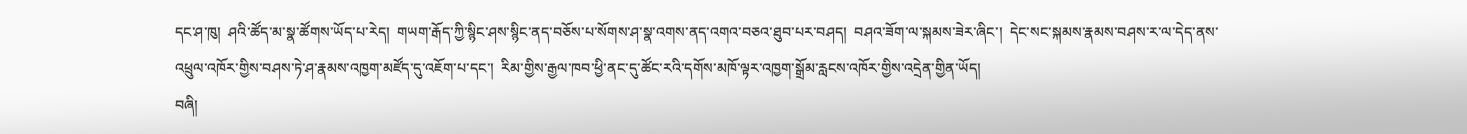དང་ཤ་ཁུ།  ཤའི་ཚོད་མ་སྣ་ཚོགས་ཡོད་པ་རེད།  གཡག་རྒོད་ཀྱི་སྙིང་ཤས་སྙིང་ནད་བཅོས་པ་སོགས་ཤ་སྣ་འགས་ནད་འགའ་བཅའ་ཐུབ་པར་བཤད།  བཤའ་ཟོག་ལ་སྐམས་ཟེར་ཞིང་།  དེང་སང་སྐམས་རྣམས་བཤས་ར་ལ་དེད་ནས་འཕྲུལ་འཁོར་གྱིས་བཤས་ཏེ་ཤ་རྣམས་འཁྱག་མཛོད་དུ་འཇོག་པ་དང་།  རིམ་གྱིས་རྒྱལ་ཁབ་ཕྱི་ནང་དུ་ཚོང་རའི་དགོས་མཁོ་ལྟར་འཁྱག་སྒྲོམ་རླངས་འཁོར་གྱིས་འདྲེན་གྱིན་ཡོད།
བཞི།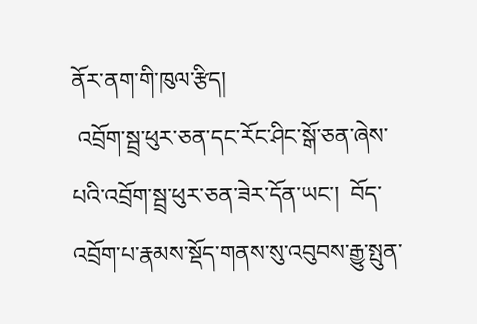ནོར་ནག་གི་ཁུལ་རྩིད།
 འབྲོག་སྦྲ་ཕུར་ཅན་དང་རོང་ཤིང་སྒོ་ཅན་ཞེས་པའི་འབྲོག་སྦྲ་ཕུར་ཅན་ཟེར་དོན་ཡང་།  བོད་འབྲོག་པ་རྣམས་སྡོད་གནས་སུ་འབུབས་རྒྱུ་སྤུན་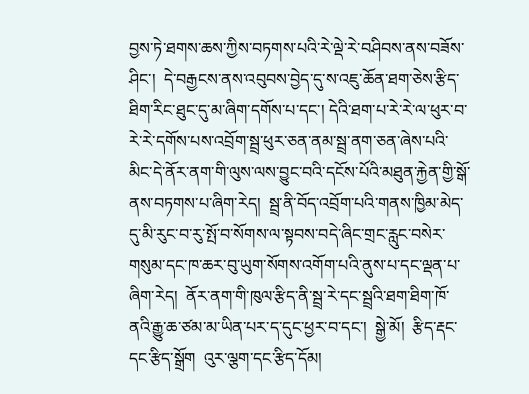བྱས་ཏེ་ཐགས་ཆས་ཀྱིས་བཏགས་པའི་རེ་ལྡེ་རེ་བཤིབས་ནས་བཟོས་ཤིང་།  དེ་བརྒྱངས་ནས་འབུབས་བྱེད་དུ་ས་འཇུ་ཆོན་ཐག་ཅེས་རྩིད་ཐིག་རིང་ཐུང་དུ་མ་ཞིག་དགོས་པ་དང་། དེའི་ཐག་པ་རེ་རེ་ལ་ཕུར་བ་རེ་རེ་དགོས་པས་འབྲོག་སྦྲ་ཕུར་ཅན་ནམ་སྦྲ་ནག་ཅན་ཞེས་པའི་མིང་དེ་ནོར་ནག་གི་ལུས་ལས་བྱུང་བའི་དངོས་པོའི་མཐུན་རྐྱེན་གྱི་སྒོ་ནས་བཏགས་པ་ཞིག་རེད།  སྦྲ་ནི་བོད་འབྲོག་པའི་གནས་ཁྱིམ་མེད་དུ་མི་རུང་བ་རུ་སྤོ་བ་སོགས་ལ་སྟབས་བདེ་ཞིང་གྲང་རླུང་བསེར་གསུམ་དང་ཁ་ཆར་བུ་ཡུག་སོགས་འགོག་པའི་ནུས་པ་དང་ལྡན་པ་ཞིག་རེད།  ནོར་ནག་གི་ཁུལ་རྩིད་ནི་སྦྲ་རེ་དང་སྦྲའི་ཐག་ཐིག་ཁོ་ནའི་རྒྱུ་ཆ་ཙམ་མ་ཡིན་པར་ད་དུང་ཕྱར་བ་དང་།  སྒྱེ་མོ།  རྩིད་རྡང་དང་རྩིད་སྒྲོག  འུར་ལྕག་དང་རྩིད་དོམ།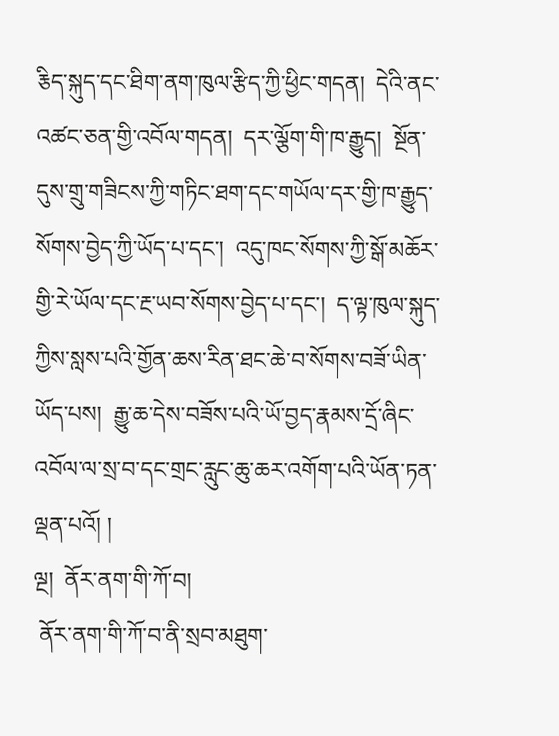རྕིད་སྐུད་དང་ཐིག་ནག་ཁུལ་རྩིད་ཀྱི་ཕྱིང་གདན།  དེའི་ནང་འཚང་ཅན་གྱི་འབོལ་གདན།  དར་ལྕོག་གི་ཁ་རྒྱུད།  སྔོན་དུས་གྲུ་གཟིངས་ཀྱི་གཏིང་ཐག་དང་གཡོལ་དར་གྱི་ཁ་རྒྱུད་སོགས་བྱེད་ཀྱི་ཡོད་པ་དང་།  འདུ་ཁང་སོགས་ཀྱི་སྒོ་མཆོར་གྱི་རེ་ཡོལ་དང་རྔ་ཡབ་སོགས་བྱེད་པ་དང་།  ད་ལྟ་ཁུལ་སྐུད་ཀྱིས་སླས་པའི་གྱོན་ཆས་རིན་ཐང་ཆེ་བ་སོགས་བཟོ་ཡིན་ཡོད་པས།  རྒྱུ་ཆ་དེས་བཟོས་པའི་ཡོ་བྱད་རྣམས་དྲོ་ཞིང་འབོལ་ལ་སྲ་བ་དང་གྲང་རླུང་ཆུ་ཆར་འགོག་པའི་ཡོན་ཏན་ལྡན་པའོ། །
ལྔ།  ནོར་ནག་གི་ཀོ་བ།
 ནོར་ནག་གི་ཀོ་བ་ནི་སྲབ་མཐུག་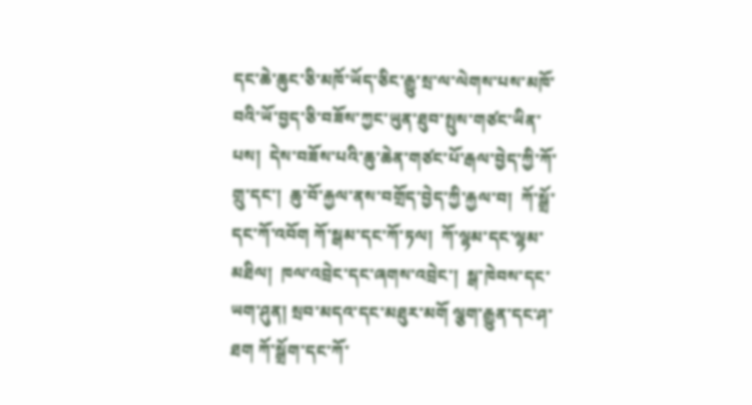དང་ཆེ་ཆུང་ཅི་མཁོ་ཡོད་ཅིང་རྒྱུ་སྲ་ལ་ལེགས་པས་མཁོ་བའི་ཡོ་བྱད་ཅི་བཟོས་ཀྱང་ཡུན་ཐུབ་སྤུས་གཙང་ཡིན་པས།  དེས་བཟོས་པའི་ཆུ་ཆེན་གཙང་པོ་རྒལ་བྱེད་ཀྱི་ཀོ་གྲུ་དང་།  ཆུ་བོ་རྐྱལ་ནས་བགྲོད་བྱེད་ཀྱི་རྐྱལ་བ།  ཀོ་སྒྲོ་དང་ཀོ་འབོག ཀོ་སྒམ་དང་ཀོ་ཏལ།  ཀོ་ལྷམ་དང་ལྷམ་མཐིལ།  ཁལ་འབྲེང་དང་ཞགས་འབྲེང་།  སྒ་ཁེབས་དང་ཡག་ཤུན། སྲབ་མདའ་དང་མཐུར་མགོ ལྕག་རྒྱུན་དང་ཤ་ཐག ཀོ་སྒྲོག་དང་ཀོ་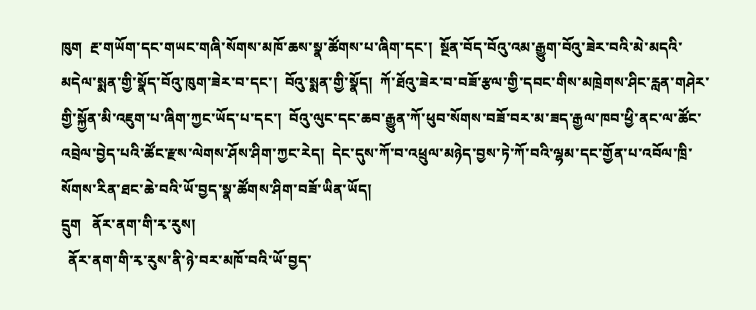ཁུག  རྔ་གཡོག་དང་གཡང་གཞི་སོགས་མཁོ་ཆས་སྣ་ཚོགས་པ་ཞིག་དང་།  སྔོན་བོད་བོའུ་འམ་རྒྱུག་བོའུ་ཟེར་བའི་མེ་མདའི་མདེལ་སྨན་གྱི་སྣོད་བོའུ་ཁུག་ཟེར་བ་དང་།  བོའུ་སྨན་གྱི་སྣོད།  ཀོ་ཐོའུ་ཟེར་བ་བཟོ་རྩལ་གྱི་དབང་གིས་མཁྲེགས་ཤིང་རླན་གཤེར་གྱི་སྐྱོན་མི་འཇུག་པ་ཞིག་ཀྱང་ཡོད་པ་དང་།  བོའུ་ལུང་དང་ཆབ་རྒྱུན་ཀོ་ཕུབ་སོགས་བཟོ་བར་མ་ཟད་རྒྱལ་ཁབ་ཕྱི་ནང་ལ་ཚོང་འབྲེལ་བྱེད་པའི་ཚོང་རྫས་ལེགས་ཤོས་ཤིག་ཀྱང་རེད།  དེང་དུས་ཀོ་བ་འཕྲུལ་མཉེད་བྱས་ཏེ་ཀོ་བའི་ལྷམ་དང་གྱོན་པ་འབོལ་ཁྲི་སོགས་རིན་ཐང་ཆེ་བའི་ཡོ་བྱད་སྣ་ཚོགས་ཤིག་བཟོ་ཡིན་ཡོད།
དྲུག   ནོར་ནག་གི་རྭ་རུས།
  ནོར་ནག་གི་རྭ་རུས་ནི་ཉེ་བར་མཁོ་བའི་ཡོ་བྱད་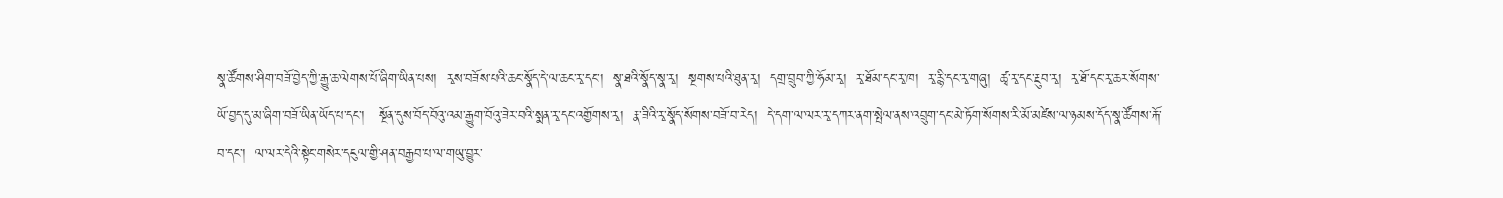སྣ་ཚོགས་ཤིག་བཟོ་བྱེད་ཀྱི་རྒྱུ་ཆ་ལེགས་པོ་ཞིག་ཡིན་པས།  རྭས་བཟོས་པའི་ཆང་སྣོད་དེ་ལ་ཆང་རྭ་དང་།  སྣ་ཐའི་སྣོད་སྣ་རྭ།  སྔགས་པའི་ཐུན་རྭ།  དགྲ་བྲུབ་ཀྱི་ཧོམ་རྭ།  རྭ་ཐོམ་དང་རྭ་ཁ།  རྭ་རྙི་དང་རྭ་གཞུ།  ཚྭ་རྭ་དང་རྔུབ་རྭ།  རྭ་ཐོ་དང་རྭ་ཆར་སོགས་ཡོ་བྱད་དུ་མ་ཞིག་བཟོ་ཡིན་ཡོད་པ་དང་།   སྔོན་དུས་བོད་བོའུ་འམ་རྒྱུག་བོའུ་ཟེར་བའི་སྨན་རྭ་དང་འགྱོགས་རྭ།  རྣ་ཟིའི་རྭ་སྣོད་སོགས་བཟོ་བ་རེད།  དེ་དག་ལ་ལར་རྭ་དཀར་ནག་སྤེལ་ནས་འབྲུག་དང་མེ་ཏོག་སོགས་རི་མོ་མཛེས་ལ་ཉམས་དོད་སྣ་ཚོགས་རྐོ་བ་དང་།  ལ་ལར་དེའི་སྟེང་གསེར་དངུལ་གྱི་ཤན་བརྒྱབ་པ་ལ་གཡུ་བྱུར་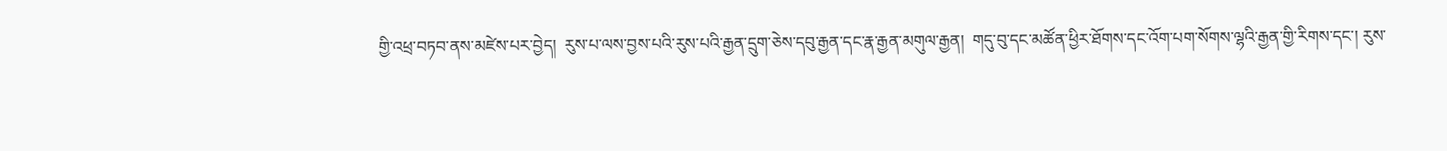གྱི་འཕྲ་བཏབ་ནས་མཛེས་པར་བྱེད།  རུས་པ་ལས་བྱས་པའི་རུས་པའི་རྒྱན་དྲུག་ཅེས་དབུ་རྒྱན་དང་རྣ་རྒྱན་མགུལ་རྒྱན།  གདུ་བུ་དང་མཚོན་ཕྱིར་ཐོགས་དང་འོག་པག་སོགས་ལྷའི་རྒྱན་གྱི་རིགས་དང་། རུས་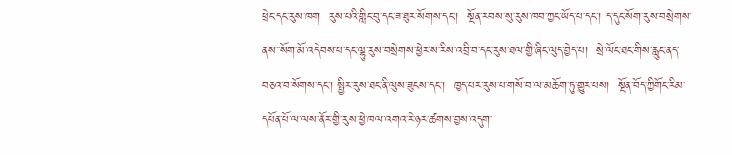ཕྲེང་དང་རུས་ཁག  རུས་པའི་གླིང་བུ་དང་ཟ་ཐུར་སོགས་དང་།  སྔོན་རབས་སུ་རུས་ཁབ་ཀྱང་ཡོད་པ་དང་། ད་དུང་སོག་རུས་བསྲེགས་ནས་་སོག་མོ་འདེབས་པ་དང་ལྷུ་རུས་བསྲེགས་ཕྱེར་ས་རིས་འབྲི་བ་དང་རུས་ཐལ་གྱི་ཞིང་ལུད་བྱེད་པ།  སྲེ་ལོང་ཐང་གིས་རླུང་ནད་བཅའ་བ་སོགས་དང་། སྤྱིར་རུས་ཐང་ནི་ལུས་ཟུངས་དང་།  ཁྱད་པར་རུས་པ་གསོ་བ་ལ་མཆོག་ཏུ་གྱུར་པས།  སྔོན་བོད་ཀྱིགོང་རིམ་དཔོན་པོ་ལ་ལས་ནོར་གྱི་རུས་ཕྱེ་ཁལ་འགའ་རེ་ཉར་ཚགས་བྱས་འདུག་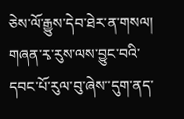ཅེས་ལོ་རྒྱུས་དེབ་ཐེར་ན་གསལ།  གཞན་རྭ་རུས་ལས་བྱུང་བའི་དབང་པོ་རུལ་བུ་ཞེས་་དུག་ནད་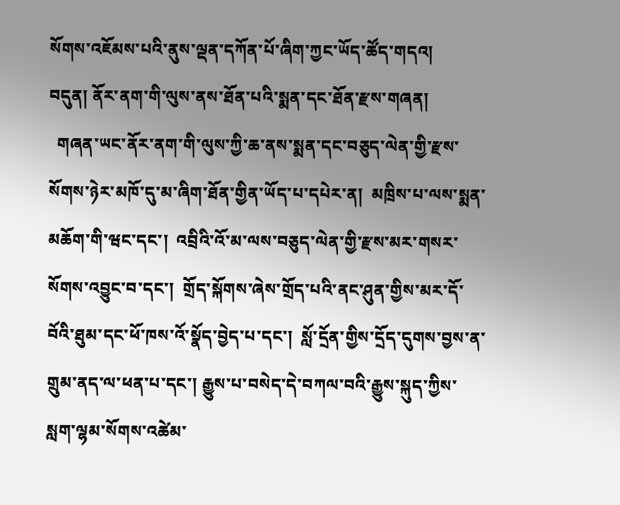སོགས་འཇོམས་པའི་ནུས་ལྡན་དཀོན་པོ་ཞིག་ཀྱང་ཡོད་ཚོད་གདའ།
བདུན། ནོར་ནག་གི་ལུས་ནས་ཐོན་པའི་སྨན་དང་ཐོན་རྫས་གཞན།
  གཞན་ཡང་ནོར་ནག་གི་ལུས་ཀྱི་ཆ་ནས་སྨན་དང་བཅུད་ལེན་གྱི་རྫས་སོགས་ཉེར་མཁོ་དུ་མ་ཞིག་ཐོན་གྱིན་ཡོད་པ་དཔེར་ན།  མཁྲིས་པ་ལས་སྨན་མཆོག་གི་ཝང་དང་།  འབྲིའི་འོ་མ་ལས་བཅུད་ལེན་གྱི་རྫས་མར་གསར་སོགས་འབྱུང་བ་དང་།  གྲོད་སྐོགས་ཞེས་གྲོད་པའི་ནང་ཤུན་གྱིས་མར་དོ་བོའི་ཐུམ་དང་ཕོ་ཁས་འོ་སྣོད་བྱེད་པ་དང་།  སློ་དྲོན་གྱིས་དྲོད་དུགས་བྱས་ན་གྲུམ་ནད་ལ་ཕན་པ་དང་། རྒྱུས་པ་བསེད་དེ་བཀལ་བའི་རྒྱུས་སྐུད་ཀྱིས་སླག་ལྷམ་སོགས་འཚེམ་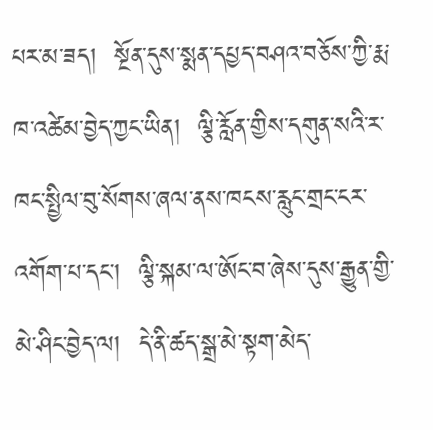པར་མ་ཟད།  སྔོན་དུས་སྨན་དཔྱད་བཤའ་བཅོས་ཀྱི་རྨ་ཁ་འཚེམ་བྱེད་ཀྱང་ཡིན།  ལྕི་རློན་གྱིས་དགུན་སའི་ར་ཁང་སྤྱིལ་བུ་སོགས་ཞལ་ནས་ཁངས་རླུང་གྲང་ངར་འགོག་པ་དང་།  ལྕི་སྐམ་ལ་ཨོང་བ་ཞེས་དུས་རྒྱུན་གྱི་མེ་ཤིང་བྱེད་ལ།  དེ་ནི་ཚད་སྒྲ་མེ་སྟག་མེད་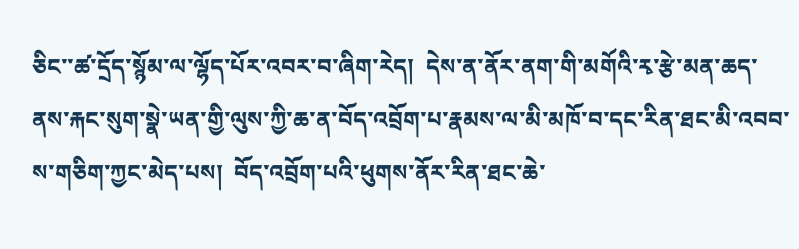ཅིང་་ཚ་དྲོད་སྙོམ་ལ་ལྷོད་པོར་འབར་བ་ཞིག་རེད།  དེས་ན་ནོར་ནག་གི་མགོའི་རྭ་རྩེ་མན་ཆད་ནས་རྐང་སུག་སྣེ་ཡན་གྱི་ལུས་ཀྱི་ཆ་ན་བོད་འབྲོག་པ་རྣམས་ལ་མི་མཁོ་བ་དང་རིན་ཐང་མི་འབབ་ས་གཅིག་ཀྱང་མེད་པས།  བོད་འབྲོག་པའི་ཕུགས་ནོར་རིན་ཐང་ཆེ་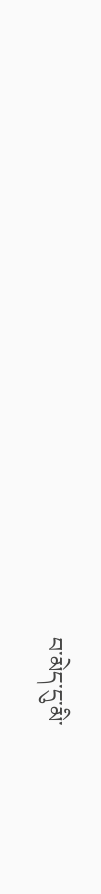བ་མེད་དུ་མི་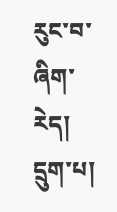རུང་བ་ཞིག་རེད།
དྲུག་པ།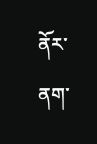ནོར་ནག་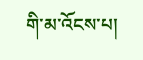གི་མ་འོངས་པ།